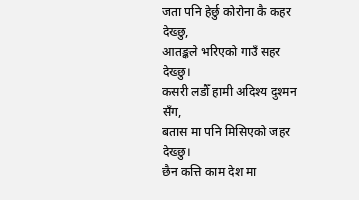जता पनि हेर्छु कोरोना कै कहर देख्छु,
आतङ्कले भरिएको गाउँ सहर देख्छु।
कसरी लडौँ हामी अदिश्य दुश्मन सँग,
बतास मा पनि मिसिएको जहर देख्छु।
छैन कत्ति काम देश मा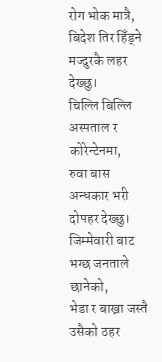रोग भोक मात्रै,
बिदेश तिर हिँड्ने मज्दुरकै लहर देख्छु।
चिल्लि बिल्लि अस्पताल र कोरेन्टेनमा,
रुवा बास अन्धकार भरी दोपहर देख्छु।
जिम्मेवारी बाट भग्छ जनताले छानेको,
भेडा र बाख्रा जस्तै उसैको ठहर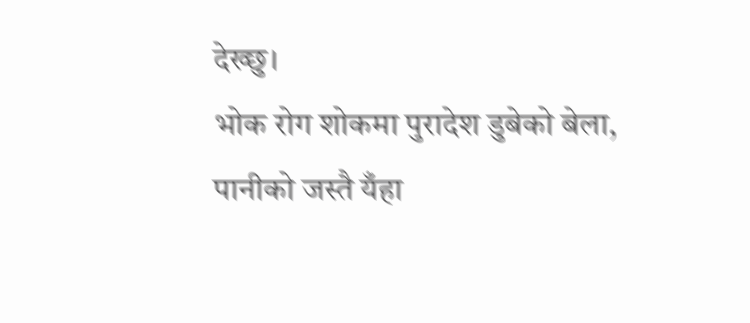देख्छु।
भोक रोग शोकमा पुरादेश डुबेको बेला,
पानीको जस्तै यँहा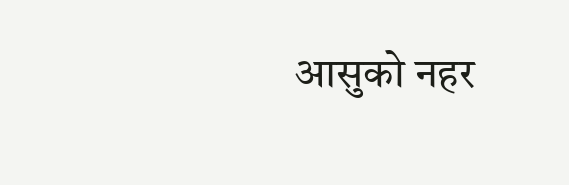आसुको नहर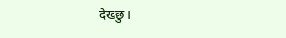देख्छु।